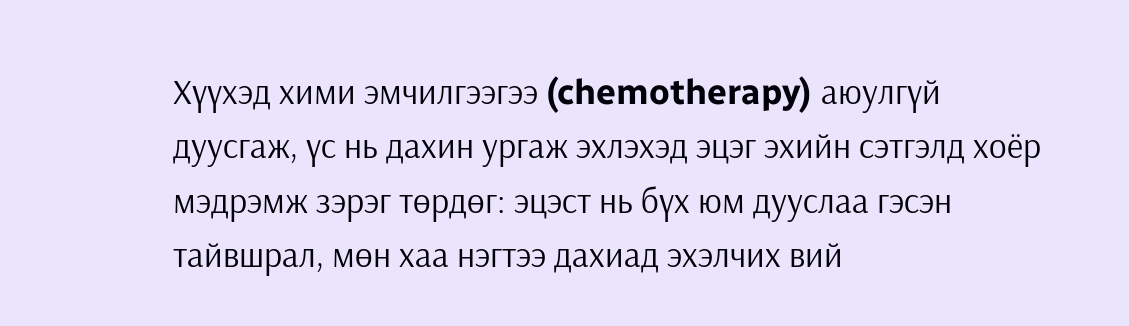Хүүхэд хими эмчилгээгээ (chemotherapy) аюулгүй дуусгаж, үс нь дахин ургаж эхлэхэд эцэг эхийн сэтгэлд хоёр мэдрэмж зэрэг төрдөг: эцэст нь бүх юм дууслаа гэсэн тайвшрал, мөн хаа нэгтээ дахиад эхэлчих вий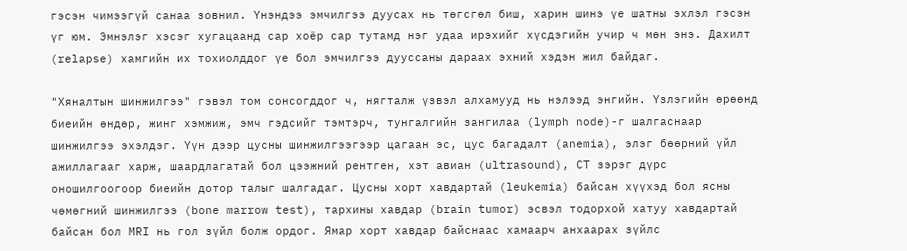гэсэн чимээгүй санаа зовнил. Үнэндээ эмчилгээ дуусах нь төгсгөл биш, харин шинэ үе шатны эхлэл гэсэн үг юм. Эмнэлэг хэсэг хугацаанд сар хоёр сар тутамд нэг удаа ирэхийг хүсдэгийн учир ч мөн энэ. Дахилт (relapse) хамгийн их тохиолддог үе бол эмчилгээ дууссаны дараах эхний хэдэн жил байдаг.

"Хяналтын шинжилгээ" гэвэл том сонсогддог ч, нягталж үзвэл алхамууд нь нэлээд энгийн. Үзлэгийн өрөөнд биеийн өндөр, жинг хэмжиж, эмч гэдсийг тэмтэрч, тунгалгийн зангилаа (lymph node)-г шалгаснаар шинжилгээ эхэлдэг. Үүн дээр цусны шинжилгээгээр цагаан эс, цус багадалт (anemia), элэг бөөрний үйл ажиллагааг харж, шаардлагатай бол цээжний рентген, хэт авиан (ultrasound), CT зэрэг дүрс оношилгоогоор биеийн дотор талыг шалгадаг. Цусны хорт хавдартай (leukemia) байсан хүүхэд бол ясны чөмөгний шинжилгээ (bone marrow test), тархины хавдар (brain tumor) эсвэл тодорхой хатуу хавдартай байсан бол MRI нь гол зүйл болж ордог. Ямар хорт хавдар байснаас хамаарч анхаарах зүйлс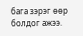бага зэрэг өөр болдог ажээ.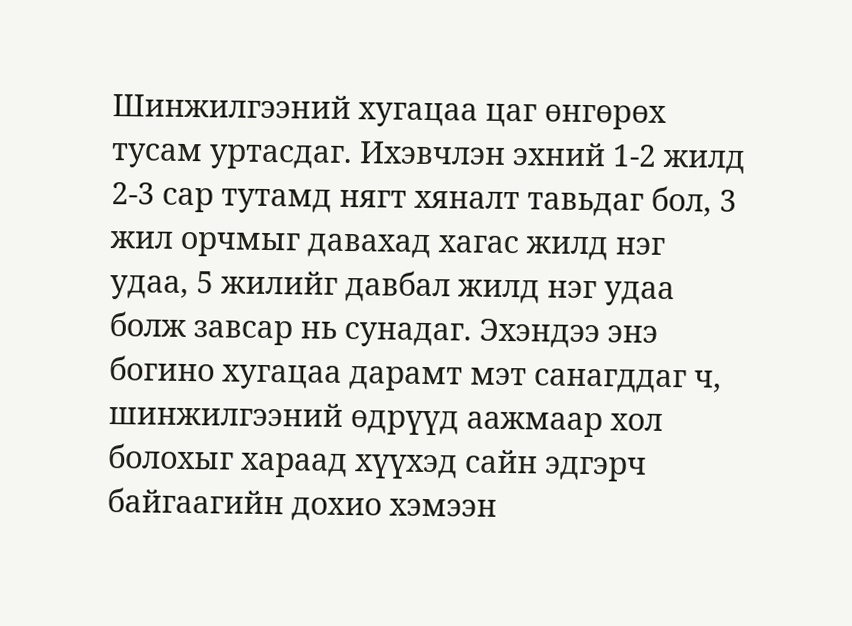Шинжилгээний хугацаа цаг өнгөрөх тусам уртасдаг. Ихэвчлэн эхний 1-2 жилд 2-3 сар тутамд нягт хяналт тавьдаг бол, 3 жил орчмыг давахад хагас жилд нэг удаа, 5 жилийг давбал жилд нэг удаа болж завсар нь сунадаг. Эхэндээ энэ богино хугацаа дарамт мэт санагддаг ч, шинжилгээний өдрүүд аажмаар хол болохыг хараад хүүхэд сайн эдгэрч байгаагийн дохио хэмээн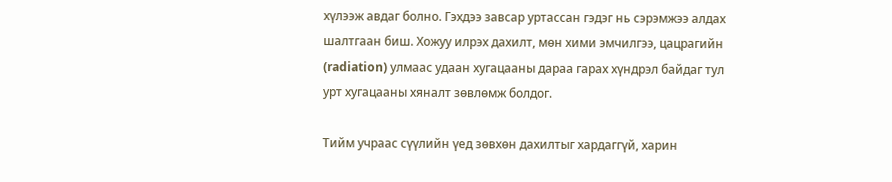хүлээж авдаг болно. Гэхдээ завсар уртассан гэдэг нь сэрэмжээ алдах шалтгаан биш. Хожуу илрэх дахилт, мөн хими эмчилгээ, цацрагийн (radiation) улмаас удаан хугацааны дараа гарах хүндрэл байдаг тул урт хугацааны хяналт зөвлөмж болдог.

Тийм учраас сүүлийн үед зөвхөн дахилтыг хардаггүй, харин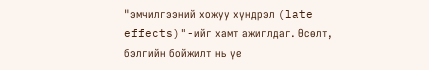"эмчилгээний хожуу хүндрэл (late effects)"-ийг хамт ажиглдаг. Өсөлт, бэлгийн бойжилт нь үе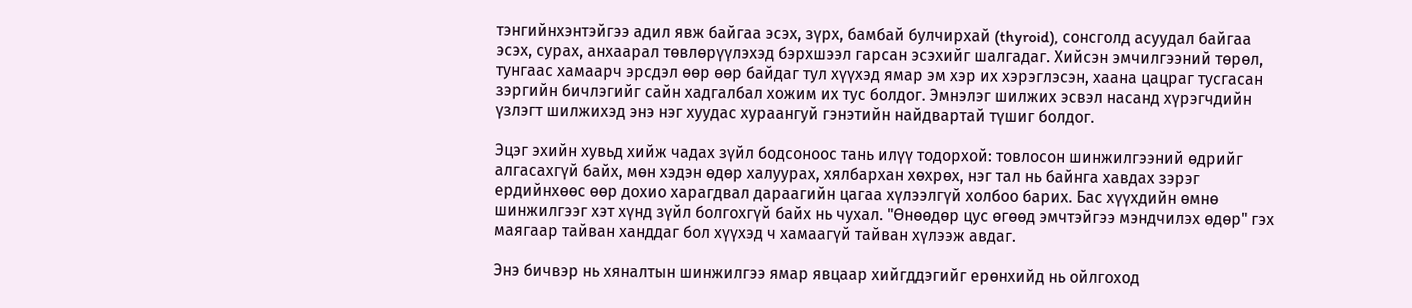тэнгийнхэнтэйгээ адил явж байгаа эсэх, зүрх, бамбай булчирхай (thyroid), сонсголд асуудал байгаа эсэх, сурах, анхаарал төвлөрүүлэхэд бэрхшээл гарсан эсэхийг шалгадаг. Хийсэн эмчилгээний төрөл, тунгаас хамаарч эрсдэл өөр өөр байдаг тул хүүхэд ямар эм хэр их хэрэглэсэн, хаана цацраг тусгасан зэргийн бичлэгийг сайн хадгалбал хожим их тус болдог. Эмнэлэг шилжих эсвэл насанд хүрэгчдийн үзлэгт шилжихэд энэ нэг хуудас хураангуй гэнэтийн найдвартай түшиг болдог.

Эцэг эхийн хувьд хийж чадах зүйл бодсоноос тань илүү тодорхой: товлосон шинжилгээний өдрийг алгасахгүй байх, мөн хэдэн өдөр халуурах, хялбархан хөхрөх, нэг тал нь байнга хавдах зэрэг ердийнхөөс өөр дохио харагдвал дараагийн цагаа хүлээлгүй холбоо барих. Бас хүүхдийн өмнө шинжилгээг хэт хүнд зүйл болгохгүй байх нь чухал. "Өнөөдөр цус өгөөд эмчтэйгээ мэндчилэх өдөр" гэх маягаар тайван ханддаг бол хүүхэд ч хамаагүй тайван хүлээж авдаг.

Энэ бичвэр нь хяналтын шинжилгээ ямар явцаар хийгддэгийг ерөнхийд нь ойлгоход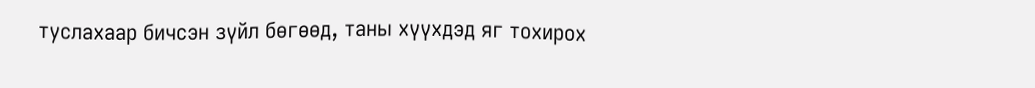туслахаар бичсэн зүйл бөгөөд, таны хүүхдэд яг тохирох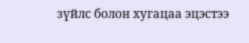зүйлс болон хугацаа эцэстээ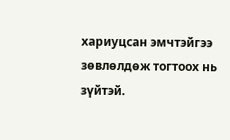хариуцсан эмчтэйгээ зөвлөлдөж тогтоох нь зүйтэй.